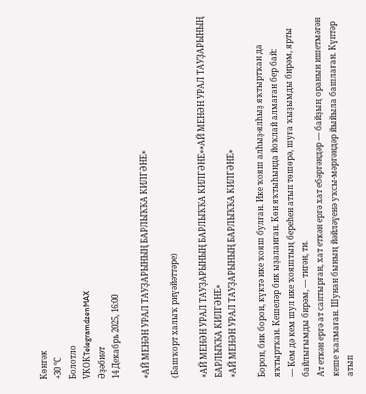Көнгәк
+30 °С
Болотло
VKОКTelegramdzenMAX
Әҙәбиәт
14 Декабрь 2025, 16:00

«АЙ МЕНӘН УРАЛ ТАУҘАРЫНЫҢ БАРЛЫҠҠА КИЛГӘНЕ»

(Башҡорт халыҡ риүәйәттәре)

«АЙ МЕНӘН УРАЛ ТАУҘАРЫНЫҢ БАРЛЫҠҠА КИЛГӘНЕ»«АЙ МЕНӘН УРАЛ ТАУҘАРЫНЫҢ БАРЛЫҠҠА КИЛГӘНЕ»
«АЙ МЕНӘН УРАЛ ТАУҘАРЫНЫҢ БАРЛЫҠҠА КИЛГӘНЕ»

Борон, бик борон, күктә ике ҡояш булған. Ике ҡояш алһыҙ-ялһыҙ яҡтыртҡан да яҡтыртҡан. Кешеләр бик ыҙаланған. Көн яҡтыһында йоҡлай алмаған бер бай:
— Кем дә кем шул ике ҡояштың береһен атып төшөрә, шуға ҡыҙымды бирәм, ярты байлығымды бирәм, — тигән, ти.
Ат еткән ергә ат саптырған, хат еткән ергә хат ебәргәндәр — байҙың оранын ишетмәгән кеше ҡалмаған. Шунан бының йәйләүенә уҡсы-мәргәндәр йыйыла башлаған. Күптәр атып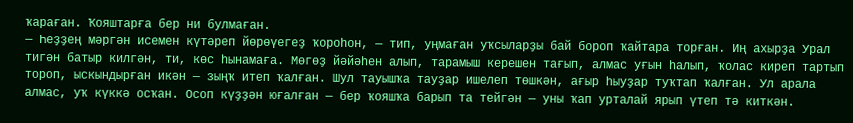ҡараған. Ҡояштарға бер ни булмаған.
— Һеҙҙең мәргән исемен күтәреп йөрөүегеҙ ҡороһон, — тип, уңмаған уҡсыларҙы бай бороп ҡайтара торған. Иң ахырҙа Урал тигән батыр килгән, ти, көс һынамаға. Мөгөҙ йәйәһен алып, тарамыш керешен тағып, алмас уғын һалып, ҡолас киреп тартып тороп, ыскындырған икән — зыңҡ итеп ҡалған. Шул тауышҡа тауҙар ишелеп төшкән, ағыр һыуҙар туҡтап ҡалған. Ул арала алмас, уҡ күккә осҡан. Осоп күҙҙән юғалған — бер ҡояшҡа барып та тейгән — уны ҡап урталай ярып үтеп тә киткән.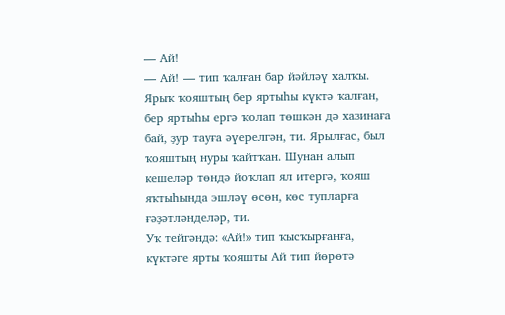— Ай!
— Ай! — тип ҡалған бар йәйләү халҡы.
Ярыҡ ҡояштың бер яртыһы күктә ҡалған, бер яртыһы ергә ҡолап төшкән дә хазинаға бай, ҙур тауға әүерелгән, ти. Ярылғас, был ҡояштың нуры ҡайтҡан. Шунан алып кешеләр төндә йоҡлап ял итергә, ҡояш яҡтыһында эшләү өсөн, көс тупларға ғәҙәтләнделәр, ти.
Уҡ тейгәндә: «Ай!» тип ҡысҡырғанға, күктәге ярты ҡояшты Ай тип йөрөтә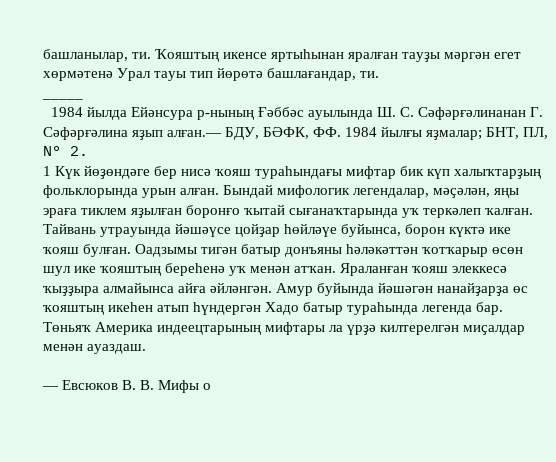башланылар, ти. Ҡояштың икенсе яртыһынан яралған тауҙы мәргән егет хөрмәтенә Урал тауы тип йөрөтә башлағандар, ти.
_____
  1984 йылда Ейәнсура р-нының Ғәббәс ауылында Ш. С. Сәфәрғәлинанан Г. Сәфәрғәлина яҙып алған.— БДУ, БӘФК, ФФ. 1984 йылғы яҙмалар; БНТ, ПЛ, N° 2.
1 Күк йөҙөндәге бер нисә ҡояш тураһындағы мифтар бик күп халыҡтарҙың фольклорында урын алған. Бындай мифологик легендалар, мәҫәлән, яңы эраға тиклем яҙылған боронғо ҡытай сығанаҡтарында уҡ теркәлеп ҡалған.
Тайвань утрауында йәшәүсе цойҙар һөйләүе буйынса, борон күктә ике ҡояш булған. Оадзымы тигән батыр донъяны һәләкәттән ҡотҡарыр өсөн шул ике ҡояштың береһенә уҡ менән атҡан. Яраланған ҡояш элеккесә ҡыҙҙыра алмайынса айға әйләнгән. Амур буйында йәшәгән нанайҙарҙа өс ҡояштың икеһен атып һүндергән Хадо батыр тураһында легенда бар. Төньяҡ Америка индеецтарының мифтары ла үрҙә килтерелгән миҫалдар менән ауаздаш.

— Евсюков В. В. Мифы о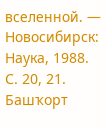вселенной. — Новосибирск: Наука, 1988. С. 20, 21.
Башҡорт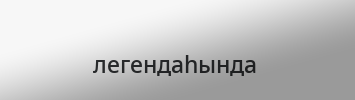легендаһында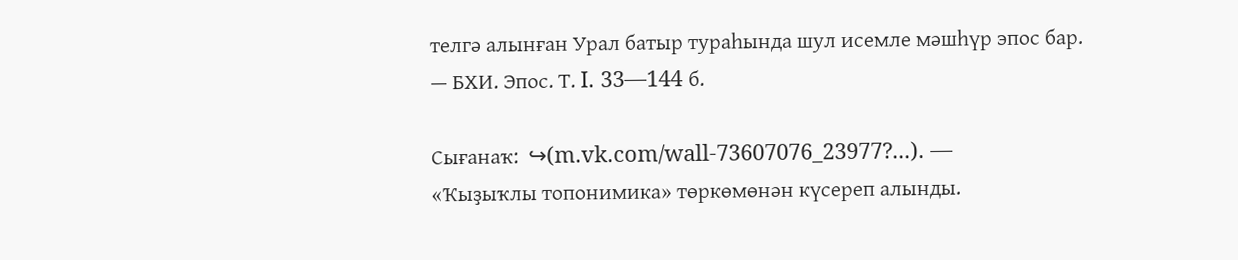телгә алынған Урал батыр тураһында шул исемле мәшһүр эпос бар. — БХИ. Эпос. Т. I. 33—144 б.

Сығанаҡ:  ↪(m.vk.com/wall-73607076_23977?...). —
«Ҡыҙыҡлы топонимика» төркөмөнән күсереп алынды.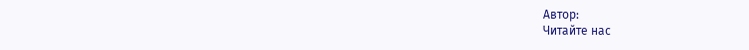Автор:
Читайте нас